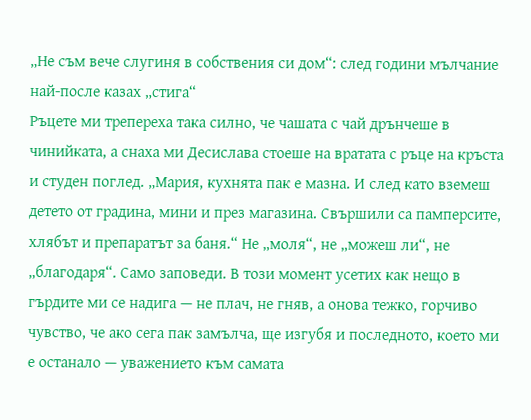„Не съм вече слугиня в собствения си дом“: след години мълчание най-после казах „стига“
Ръцете ми трепереха така силно, че чашата с чай дрънчеше в чинийката, а снаха ми Десислава стоеше на вратата с ръце на кръста и студен поглед. „Мария, кухнята пак е мазна. И след като вземеш детето от градина, мини и през магазина. Свършили са памперсите, хлябът и препаратът за баня.“ Не „моля“, не „можеш ли“, не „благодаря“. Само заповеди. В този момент усетих как нещо в гърдите ми се надига — не плач, не гняв, а онова тежко, горчиво чувство, че ако сега пак замълча, ще изгубя и последното, което ми е останало — уважението към самата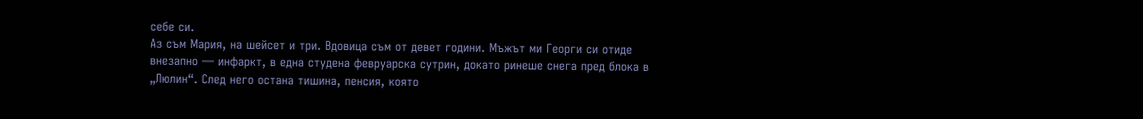себе си.
Аз съм Мария, на шейсет и три. Вдовица съм от девет години. Мъжът ми Георги си отиде внезапно — инфаркт, в една студена февруарска сутрин, докато ринеше снега пред блока в „Люлин“. След него остана тишина, пенсия, която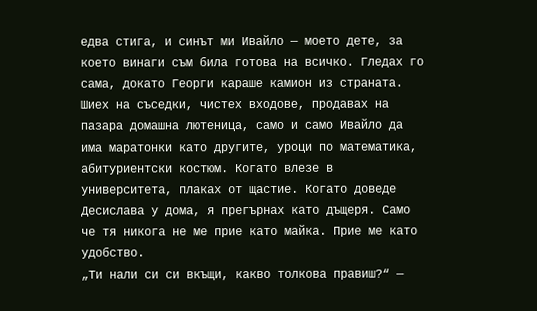едва стига, и синът ми Ивайло — моето дете, за което винаги съм била готова на всичко. Гледах го сама, докато Георги караше камион из страната. Шиех на съседки, чистех входове, продавах на пазара домашна лютеница, само и само Ивайло да има маратонки като другите, уроци по математика, абитуриентски костюм. Когато влезе в университета, плаках от щастие. Когато доведе Десислава у дома, я прегърнах като дъщеря. Само че тя никога не ме прие като майка. Прие ме като удобство.
„Ти нали си си вкъщи, какво толкова правиш?“ —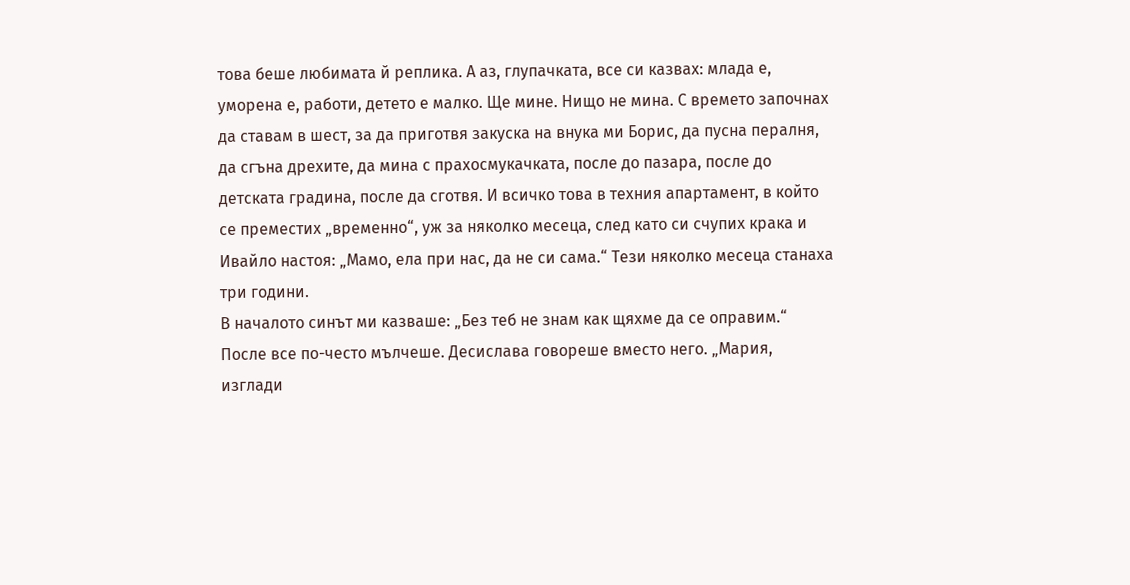това беше любимата й реплика. А аз, глупачката, все си казвах: млада е, уморена е, работи, детето е малко. Ще мине. Нищо не мина. С времето започнах да ставам в шест, за да приготвя закуска на внука ми Борис, да пусна пералня, да сгъна дрехите, да мина с прахосмукачката, после до пазара, после до детската градина, после да сготвя. И всичко това в техния апартамент, в който се преместих „временно“, уж за няколко месеца, след като си счупих крака и Ивайло настоя: „Мамо, ела при нас, да не си сама.“ Тези няколко месеца станаха три години.
В началото синът ми казваше: „Без теб не знам как щяхме да се оправим.“ После все по-често мълчеше. Десислава говореше вместо него. „Мария, изглади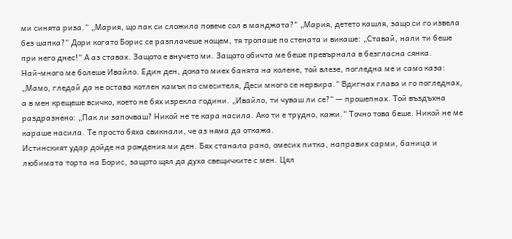ми синята риза.“ „Мария, що пак си сложила повече сол в манджата?“ „Мария, детето кашля, защо си го извела без шапка?“ Дори когато Борис се разплачеше нощем, тя тропаше по стената и викаше: „Ставай, нали ти беше при него днес!“ А аз ставах. Защото е внучето ми. Защото обичта ме беше превърнала в безгласна сянка.
Най-много ме болеше Ивайло. Един ден, докато миех банята на колене, той влезе, погледна ме и само каза: „Мамо, гледай да не остава котлен камък по смесителя, Деси много се нервира.“ Вдигнах глава и го погледнах, а в мен крещеше всичко, което не бях изрекла години. „Ивайло, ти чуваш ли се?“ — прошепнах. Той въздъхна раздразнено: „Пак ли започваш? Никой не те кара насила. Ако ти е трудно, кажи.“ Точно това беше. Никой не ме караше насила. Те просто бяха свикнали, че аз няма да откажа.
Истинският удар дойде на рождения ми ден. Бях станала рано, омесих питка, направих сарми, баница и любимата торта на Борис, защото щял да духа свещичките с мен. Цял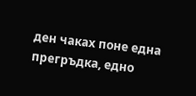ден чаках поне една прегръдка, едно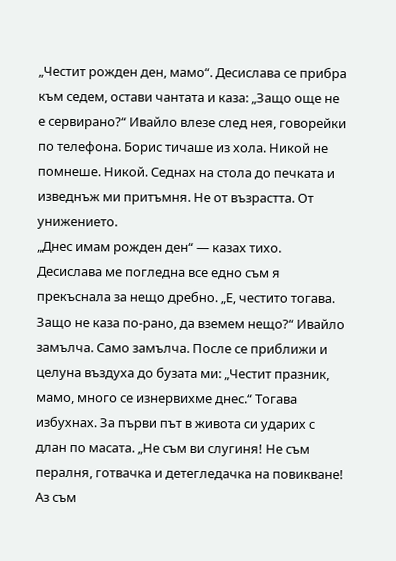„Честит рожден ден, мамо“. Десислава се прибра към седем, остави чантата и каза: „Защо още не е сервирано?“ Ивайло влезе след нея, говорейки по телефона. Борис тичаше из хола. Никой не помнеше. Никой. Седнах на стола до печката и изведнъж ми притъмня. Не от възрастта. От унижението.
„Днес имам рожден ден“ — казах тихо. Десислава ме погледна все едно съм я прекъснала за нещо дребно. „Е, честито тогава. Защо не каза по-рано, да вземем нещо?“ Ивайло замълча. Само замълча. После се приближи и целуна въздуха до бузата ми: „Честит празник, мамо, много се изнервихме днес.“ Тогава избухнах. За първи път в живота си ударих с длан по масата. „Не съм ви слугиня! Не съм пералня, готвачка и детегледачка на повикване! Аз съм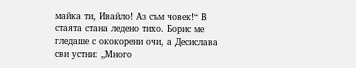майка ти, Ивайло! Аз съм човек!“ В стаята стана ледено тихо. Борис ме гледаше с ококорени очи, а Десислава сви устни: „Много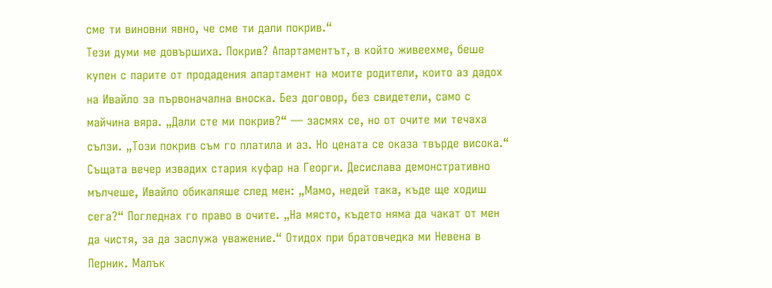сме ти виновни явно, че сме ти дали покрив.“
Тези думи ме довършиха. Покрив? Апартаментът, в който живеехме, беше купен с парите от продадения апартамент на моите родители, които аз дадох на Ивайло за първоначална вноска. Без договор, без свидетели, само с майчина вяра. „Дали сте ми покрив?“ — засмях се, но от очите ми течаха сълзи. „Този покрив съм го платила и аз. Но цената се оказа твърде висока.“
Същата вечер извадих стария куфар на Георги. Десислава демонстративно мълчеше, Ивайло обикаляше след мен: „Мамо, недей така, къде ще ходиш сега?“ Погледнах го право в очите. „На място, където няма да чакат от мен да чистя, за да заслужа уважение.“ Отидох при братовчедка ми Невена в Перник. Малък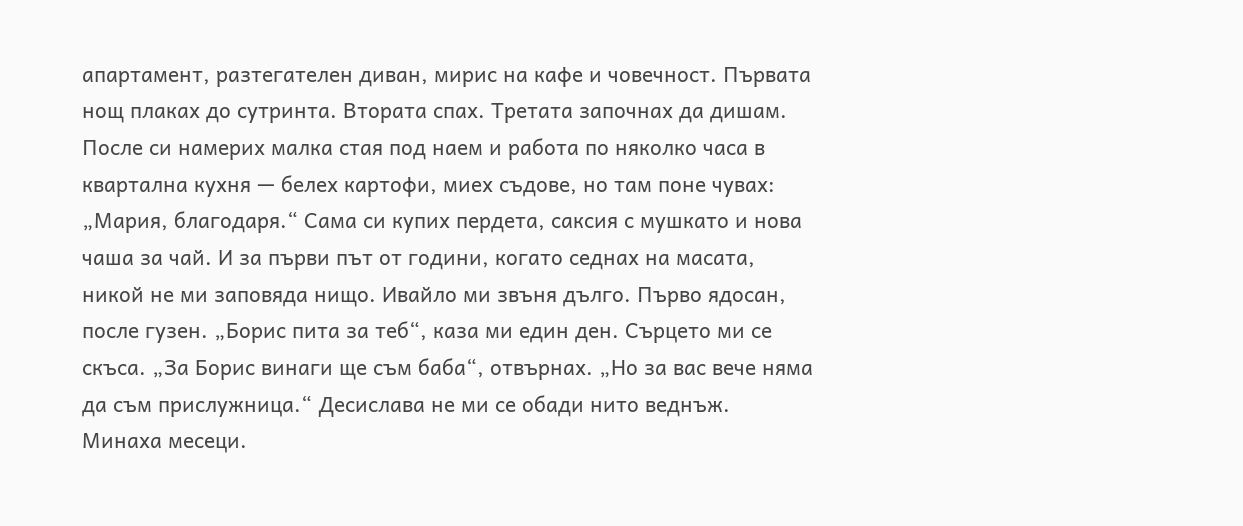апартамент, разтегателен диван, мирис на кафе и човечност. Първата нощ плаках до сутринта. Втората спах. Третата започнах да дишам.
После си намерих малка стая под наем и работа по няколко часа в квартална кухня — белех картофи, миех съдове, но там поне чувах: „Мария, благодаря.“ Сама си купих пердета, саксия с мушкато и нова чаша за чай. И за първи път от години, когато седнах на масата, никой не ми заповяда нищо. Ивайло ми звъня дълго. Първо ядосан, после гузен. „Борис пита за теб“, каза ми един ден. Сърцето ми се скъса. „За Борис винаги ще съм баба“, отвърнах. „Но за вас вече няма да съм прислужница.“ Десислава не ми се обади нито веднъж.
Минаха месеци.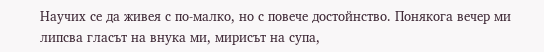Научих се да живея с по-малко, но с повече достойнство. Понякога вечер ми липсва гласът на внука ми, мирисът на супа,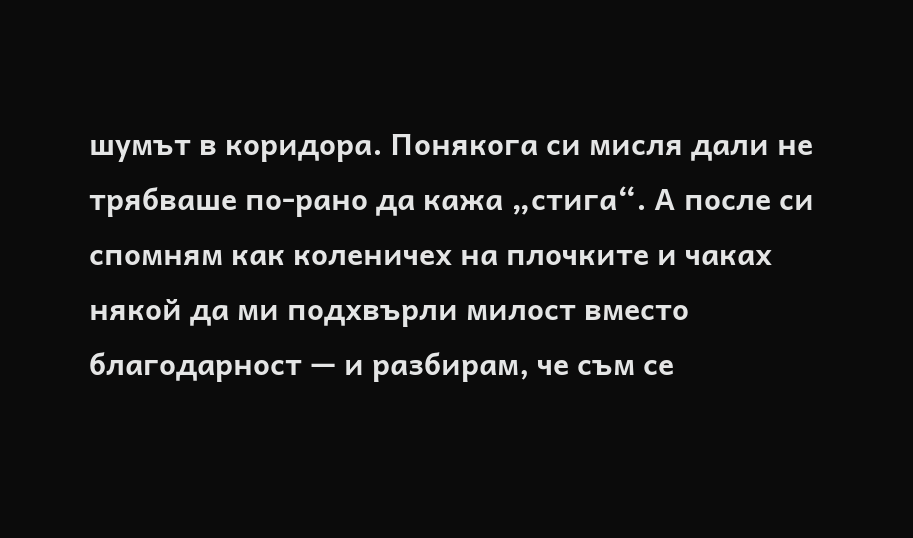шумът в коридора. Понякога си мисля дали не трябваше по-рано да кажа „стига“. А после си спомням как коленичех на плочките и чаках някой да ми подхвърли милост вместо благодарност — и разбирам, че съм се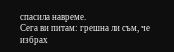спасила навреме.
Сега ви питам: грешна ли съм, че избрах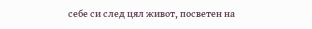себе си след цял живот, посветен на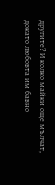другите? И колко майки още мълчат, докато любовта им бавно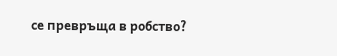се превръща в робство?